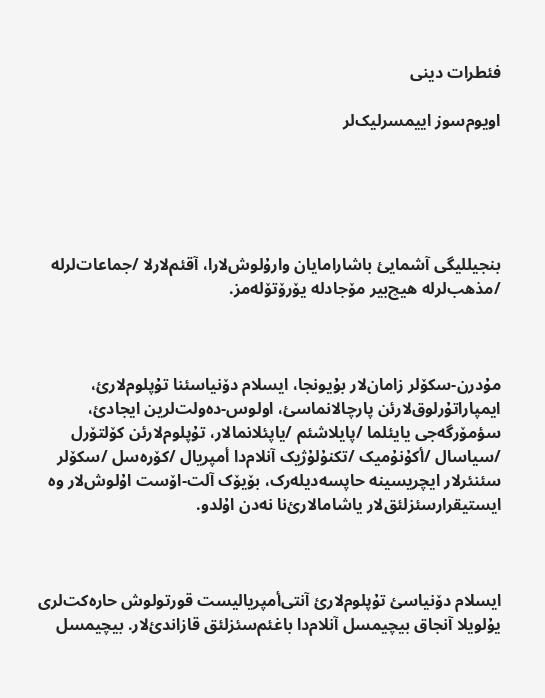فئطرات دینی

اویوم‌سوز اییمسرلیک‌لر





بنجیللیگی آشمایئ باشارامایان وارۇلوش‌لارا، آقئم‌لارلا /جماعات‌لرلە /مذهب‌لرلە هیچ‌بیر مۆجادلە یۆرۆتۆلەمز.



مۇدرن-سکۆلر زامان‌لار بۇیونجا، ایسلام دۆنیاسئنا تۇپلوم‌لارئ، ایمپاراتۇرلوق‌لارئن پارچالانماسئ، اولوس-دەولت‌لرین ایجادئ، سؤمۆرگەجی یایئلما /پایلاشئم /یاپئلانمالار، تۇپلوم‌لارئن کۆلتۆرل /سیاسال /أکۇنۇمیک /تکنۇلۇژیک آنلام‌دا أمپریال /کۆرەسل /سکۆلر سئنئرلار ایچریسینە حاپسەدیلەرک، بۆیۆک آلت-اۆست اۇلوش‌لار وە ایستیقرارسئزلئق‌لار یاشامالارئ‌نا نەدن اۇلدو.



ایسلام دۆنیاسئ تۇپلوم‌لارئ آنتی‌أمپریالیست قورتولوش حارەکت‌لری یۇلویلا آنجاق بیچیمسل آنلام‌دا باغئم‌سئزلئق قازاندئ‌لار. بیچیمسل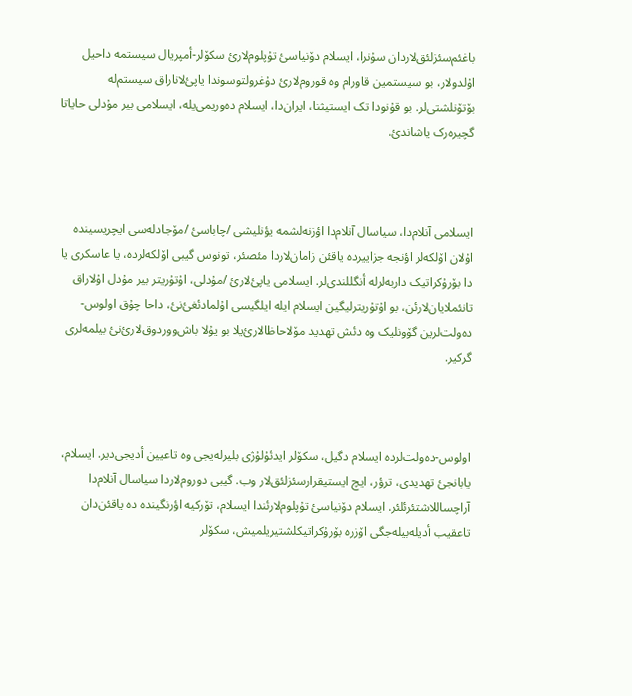باغئم‌سئزلئق‌لاردان سۇنرا، ایسلام دۆنیاسئ تۇپلوم‌لارئ سکۆلر-أمپریال سیستمە داحیل اۇلدولار، بو سیستمین قاورام وە قوروم‌لارئ دۇغرولتوسوندا یاپئ‌لاناراق سیستم‌لە بۆتۆنلشتی‌لر. بو قۇنودا تک ایستیثنا، ایران‌دا، ایسلام دەوریمی‌یلە، ایسلامی بیر مۇدلی حایاتا گچیرەرک یاشاندئ.



ایسلامی آنلام‌دا، سیاسال آنلام‌دا اؤزنەلشمە یؤنلیشی /چاباسئ /مۆجادلەسی ایچریسیندە اۇلان اۆلکەلر اؤنجە جزاییردە یاقئن زامان‌لاردا مئصئر، تونوس گیبی اۆلکەلردە، یا عاسکری یا دا بۆرۇکراتیک داربەلرلە أنگللندی‌لر. ایسلامی یاپئ‌لارئ /مۇدلی، اۇتۇریتر بیر مۇدل اۇلاراق تانئملایان‌لارئن، بو اۇتۇریترلیگین ایسلام ایلە ایلگیسی اۇلمادئغئ‌نئ، داحا چۇق اولوس-دەولت‌لرین گۆونلیک وە دئش تهدید مۆلاحاظالارئ‌یلا بو یۇلا باش‌ووردوق‌لارئ‌نئ بیلمەلری گرکیر.



اولوس-دەولت‌لردە ایسلام دگیل، سکۆلر ایدئۇلۇژی بلیرلەیجی وە تاعیین أدیجی‌دیر. ایسلام، یابانجئ تهدیدی، ترؤر، ایچ ایستیقرارسئزلئق‌لار وب. گیبی دوروم‌لاردا سیاسال آنلام‌دا آراچساللاشتئرئلئر. ایسلام دۆنیاسئ تۇپلوم‌لارئندا ایسلام، تۆرکیە اؤرنگیندە دە یاقئن‌دان تاعقیب أدیلەبیلەجگی اۆزرە بۆرۇکراتیکلشتیریلمیش، سکۆلر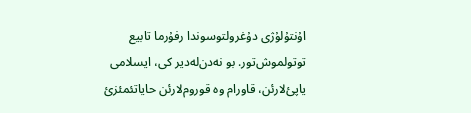اۇنتۇلۇژی دۇغرولتوسوندا رفۇرما تابیع توتولموش‌تور. بو نەدن‌لەدیر کی، ایسلامی یاپئ‌لارئن، قاورام وە قوروم‌لارئن حایاتئمئزئ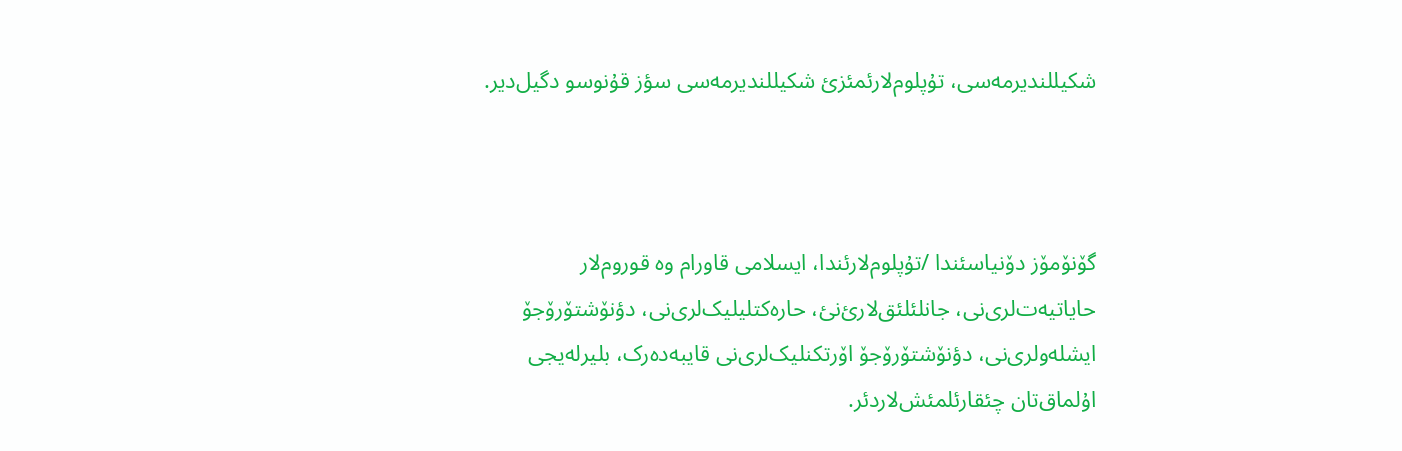شکیللندیرمەسی، تۇپلوم‌لارئمئزئ شکیللندیرمەسی سؤز قۇنوسو دگیل‌دیر.



گۆنۆمۆز دۆنیاسئندا /تۇپلوم‌لارئندا، ایسلامی قاورام وە قوروم‌لار حایاتیەت‌لری‌نی، جانلئلئق‌لارئ‌نئ، حارەکتلیلیک‌لری‌نی، دؤنۆشتۆرۆجۆ ایشلەولری‌نی، دؤنۆشتۆرۆجۆ اۆرتکنلیک‌لری‌نی قایبەدەرک، بلیرلەیجی اۇلماق‌تان چئقارئلمئش‌لاردئر.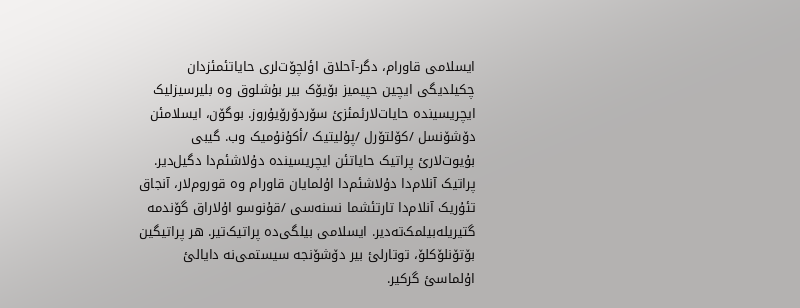ایسلامی قاورام، دگر-آحلاق اؤلچۆت‌لری حایاتئمئزدان چکیلدیگی ایچین حپیمیز بۆیۆک بیر بۇشلوق وە بلیرسیزلیک ایچریسیندە حایات‌لارئمئزئ سۆردۆرۆیۇروز. بوگۆن، ایسلامئن دۆشۆنسل /کۆلتۆرل /پۇلیتیک /أکۇنۇمیک وب. گیبی بۇیوت‌لارئ پراتیک حایاتئن ایچریسیندە دۇلاشئم‌دا دگیل‌دیر. پراتیک آنلام‌دا دۇلاشئم‌دا اۇلمایان قاورام وە قوروم‌لار، آنجاق تئۇریک آنلام‌دا تارتئشما نسنەسی /قۇنوسو اۇلاراق گۆندمە گتیریلەبیلمک‌تەدیر. ایسلامی بیلگی‌دە پراتیک‌تیر. هر پراتیگین بۆتۆنلۆکلۆ، توتارلئ بیر دۆشۆنجە سیستمی‌نە دایالئ اۇلماسئ گرکیر.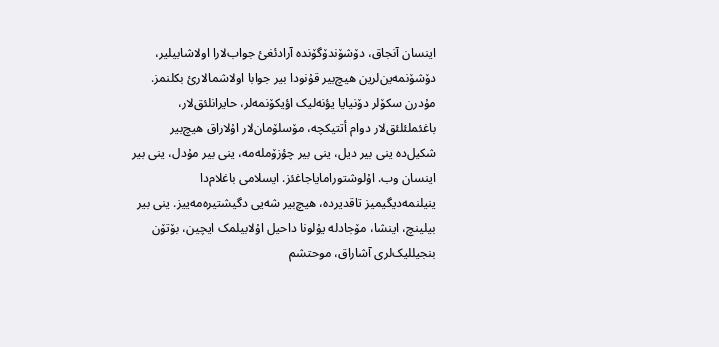اینسان آنجاق، دۆشۆندۆگۆندە آرادئغئ جواب‌لارا اولاشابیلیر، دۆشۆنمەین‌لرین هیچ‌بیر قۇنودا بیر جوابا اولاشمالارئ بکلنمز. مۇدرن سکۆلر دۆنیایا یؤنەلیک اؤیکۆنمەلر، حایرانلئق‌لار، باغئملئلئق‌لار دوام أتتیکچە، مۆسلۆمان‌لار اۇلاراق هیچ‌بیر شکیل‌دە ینی بیر دیل، ینی بیر چؤزۆملەمە، ینی بیر مۇدل، ینی بیر اینسان وب. اۇلوشتورامایاجاغئز. ایسلامی باغلام‌دا ینیلنمەدیگیمیز تاقدیردە، هیچ‌بیر شەیی دگیشتیرەمەییز. ینی بیر بیلینچ، اینشا، مۆجادلە یۇلونا داحیل اۇلابیلمک ایچین، بۆتۆن بنجیللیک‌لری آشاراق، موحتشم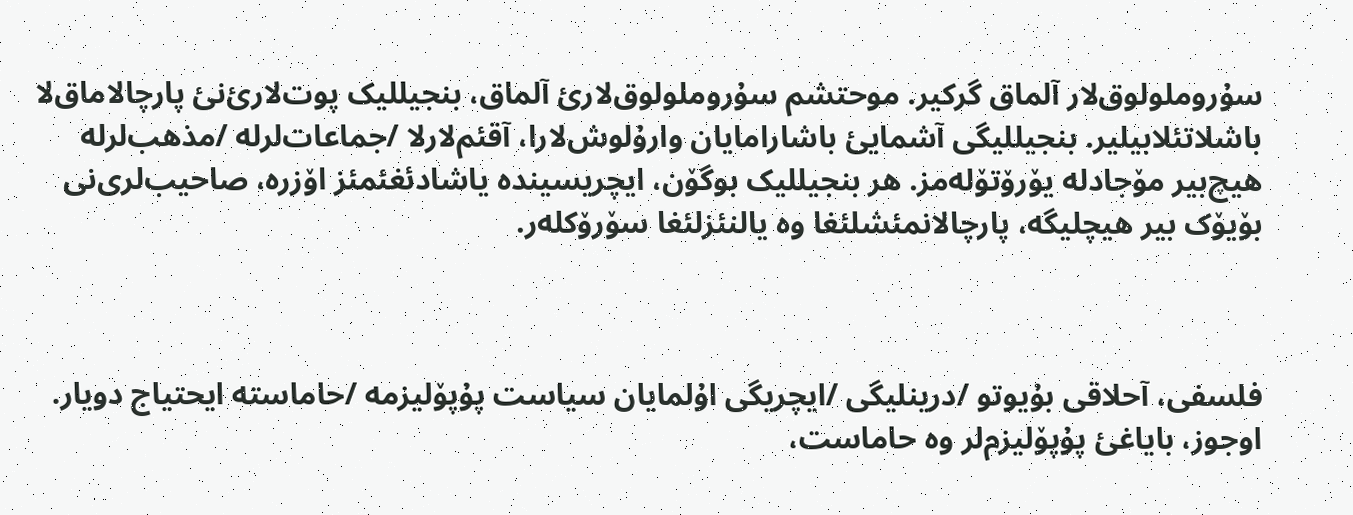سۇروملولوق‌لار آلماق گرکیر. موحتشم سۇروملولوق‌لارئ آلماق، بنجیللیک پوت‌لارئ‌نئ پارچالاماق‌لا باشلاتئلابیلیر. بنجیللیگی آشمایئ باشارامایان وارۇلوش‌لارا، آقئم‌لارلا /جماعات‌لرلە /مذهب‌لرلە هیچ‌بیر مۆجادلە یۆرۆتۆلەمز. هر بنجیللیک بوگۆن، ایچریسیندە یاشادئغئمئز اۆزرە، صاحیب‌لری‌نی بۆیۆک بیر هیچلیگە، پارچالانمئشلئغا وە یالنئزلئغا سۆرۆکلەر.



فلسفی، آحلاقی بۇیوتو /درینلیگی /ایچریگی اۇلمایان سیاست پۇپۆلیزمە /حاماستە ایحتیاج دویار. اوجوز، بایاغئ پۇپۆلیزم‌لر وە حاماست،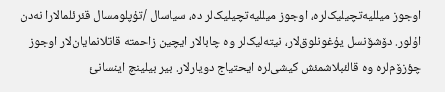اوجوز میللیەتچیلیک‌لرە، اوجوز میللیەتچیلیک‌لر دە، سیاسال /تۇپلومسال قئرئلمالارا نەدن اۇلور. دۆشۆنسل یۇغونلوق‌لار، نیتەلیک‌لر وە چابالار ایچین زاحمتە قاتلانمایان‌لار اوجوز چؤزۆم‌لرە وە قالئبلاشمئش کیشی‌لرە ایحتیاج دویارلار. بیر بیلینچ اینسانئ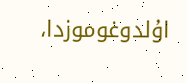اۇلدوغوموزدا،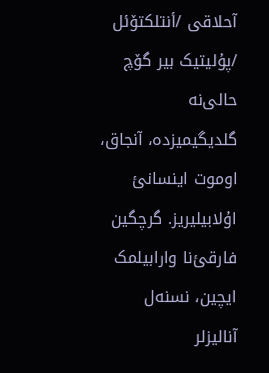آحلاقی /أنتلکتۆئل /پۇلیتیک بیر گۆچ حالی‌نە گلدیگیمیزدە، آنجاق، اوموت اینسانئ اۇلابیلیریز. گرچگین فارقئ‌نا وارابیلمک ایچین، نسنەل آنالیزلر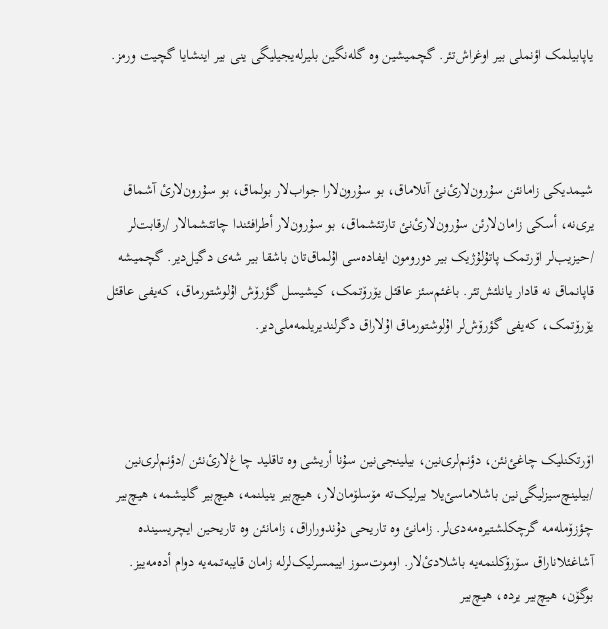یاپابیلمک اؤنملی بیر اوغراش‌تئر. گچمیشین وە گلەنگین بلیرلەیجیلیگی ینی بیر اینشایا گچیت ورمز.



شیمدیکی زامانئن سۇرون‌لارئ‌نئ آنلاماق، بو سۇرون‌لارا جواب‌لار بولماق، بو سۇرون‌لارئ آشماق یری‌نە، أسکی زامان‌لارئن سۇرون‌لارئ‌نئ تارتئشماق، بو سۇرون‌لار أطرافئندا چاتئشمالار /رقابت‌لر /حیزیب‌لر اۆرتمک پاتۇلۇژیک بیر دورومون ایفادەسی اۇلماق‌تان باشقا بیر شەی دگیل‌دیر. گچمیشە قاپانماق نە قادار یانلئش‌تئر. باغئم‌سئز عاقئل یۆرۆتمک، کیشیسل گؤرۆش اۇلوشتورماق، کەیفی عاقئل یۆرۆتمک، کەیفی گؤرۆش‌لر اۇلوشتورماق اۇلاراق دگرلندیریلمەملی‌دیر.



اۆرتکنلیک چاغئ‌نئن، دؤنم‌لری‌نین، بیلینجی‌نین سۇنا أریشی وە تاقلید چاغ‌لارئ‌نئن /دؤنم‌لری‌نین /بیلینچ‌سیزلیگی‌نین باشلاماسئ‌یلا بیرلیک‌تە مۆسلۆمان‌لار، هیچ‌بیر ینیلنمە، هیچ‌بیر گلیشمە، هیچ‌بیر چؤزۆملەمە گرچکلشتیرەمەدی‌لر. زامانئ وە تاریحی دۇندوراراق، زامانئن وە تاریحین ایچریسیندە آشاغئلاناراق سۆرۆکلنمەیە باشلادئ‌لار. اوموت‌سوز اییمسرلیک‌لرلە زامان قایبەتمەیە دوام أدەمەییز. بوگۆن، هیچ‌بیر یردە، هیچ‌بیر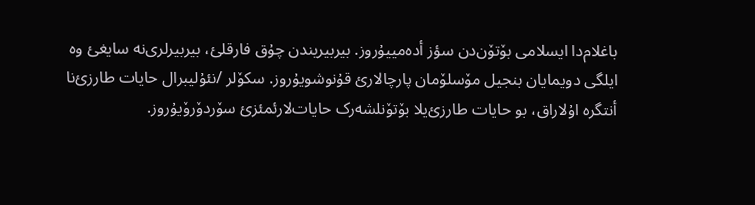باغلام‌دا ایسلامی بۆتۆن‌دن سؤز أدەمییۇروز. بیربیریندن چۇق فارقلئ، بیربیرلری‌نە سایغئ وە ایلگی دویمایان بنجیل مۆسلۆمان پارچالارئ قۇنوشویۇروز. سکۆلر /نئۇلیبرال حایات طارزئ‌نا أنتگرە اۇلاراق، بو حایات طارزئ‌یلا بۆتۆنلشەرک حایات‌لارئمئزئ سۆردۆرۆیۇروز.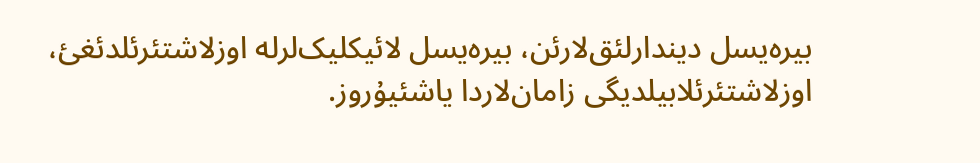بیرەیسل دیندارلئق‌لارئن، بیرەیسل لائیکلیک‌لرلە اوزلاشتئرئلدئغئ، اوزلاشتئرئلابیلدیگی زامان‌لاردا یاشئیۇروز.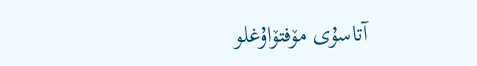آتاسۇی مۆفتۆاۇغلو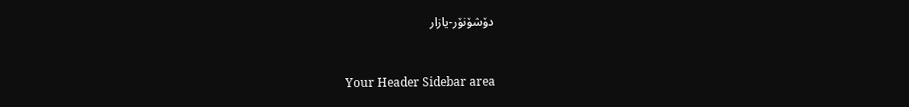دۆشۆنۆر-یازار



Your Header Sidebar area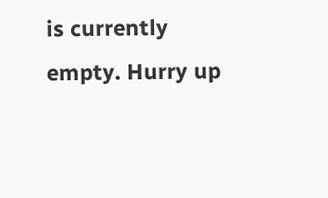is currently empty. Hurry up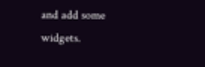and add some widgets.